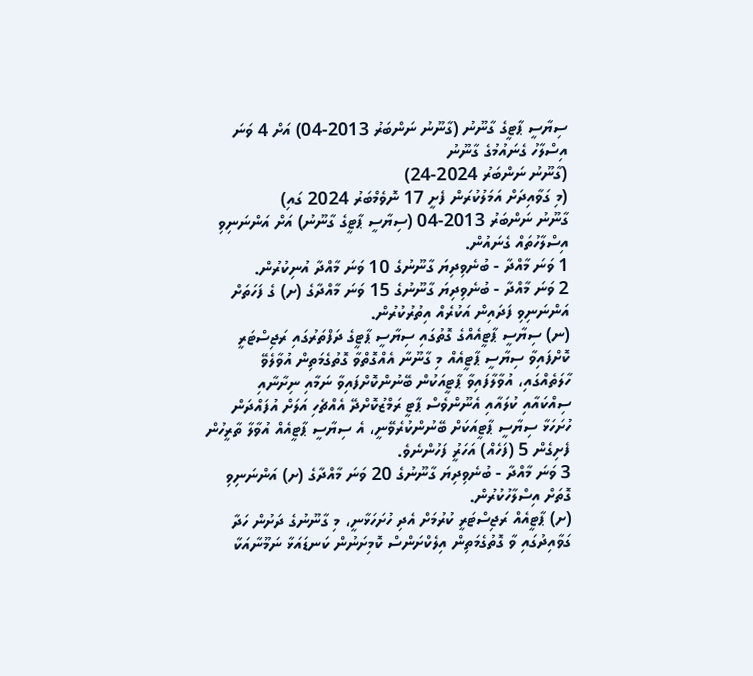ސިޔާސީ ޕާޓީގެ ގާނޫނު (ގާނޫނު ނަންބަރު 2013-04) އަށް 4 ވަނަ އިސްލާހު ގެނައުމުގެ ގާނޫނު
(ގާނޫނު ނަންބަރު 2024-24)
(މި ގަވާއިދަށް އަމަލުކުރަން ފެށީ 17 ނޮވެމްބަރު 2024 ގައި)
ގާނޫނު ނަންބަރު 2013-04 (ސިޔާސީ ޕާޓީގެ ގާނޫނު) އަށް އަންނަނިވި އިސްލާހުތައް ގެނައުން.
1 ވަނަ މާއްދާ - ބުނެވިދިޔަ ގާނޫނުގެ 10 ވަނަ މާއްދާ އުނިކުރުން.
2 ވަނަ މާއްދާ - ބުނެވިދިޔަ ގާނޫނުގެ 15 ވަނަ މާއްދާގެ (ށ) ގެ ފަހަތަށް އަންނަނިވި ފަދައިން އަކުރެއް އިތުރުކުރުން.
(ނ) ސިޔާސީ ޕާޓީއެއްގެ ގޮތުގައި ސިޔާސީ ޕާޓީގެ ދަފްތަރުގައި ރަޖިސްޓަރީ ކޮށްފައިވާ ސިޔާސީ ޕާޓީއެއް މި ގާނޫނާ އެއްގޮތްވާ ގޮތުގެމަތިން އުވާލެވޭ ހާލަތެއްގައި، އުވާލާފައިވާ ޕާޓީއަކުން ބޭނުންކޮށްފައިވާ ނަމާއި ނިށާނާއި ސިއްކައާއި ކުލައާއި އެނޫންވެސް ޕާޓީ ރަމްޒުކޮށްދޭ އެއްޗެހި އަލަށް އުފައްދަން ހުށަހަޅާ ސިޔާސީ ޕާޓީއަކަށް ބޭނުންކުރެވޭނީ، އެ ސިޔާސީ ޕާޓީއެއް އުވާލާ ތާރީހުން ފެށިގެން 5 (ފަހެއް) އަހަރީު ފަހުންނެވެ.
3 ވަނަ މާއްދާ - ބުނެވިދިޔަ ގާނޫނުގެ 20 ވަނަ މާއްދާގެ (ށ) އަންނަނިވި ގޮތަށް އިސްލާހުކުރުން.
(ށ) ޕާޓީއެއް ރަޖިސްޓަރީ ކުރުމަށް އެދި ހުށަހަޅާނީ، މި ގާނޫނުގެ ދަށުން ހަދާ ގަވާއިދުގައި ވާ ގޮތުގެމަތިން އިލެކްށަންސް ކޮމިށަނުން ކަނޑައަޅާ ނަމޫނާއަކާ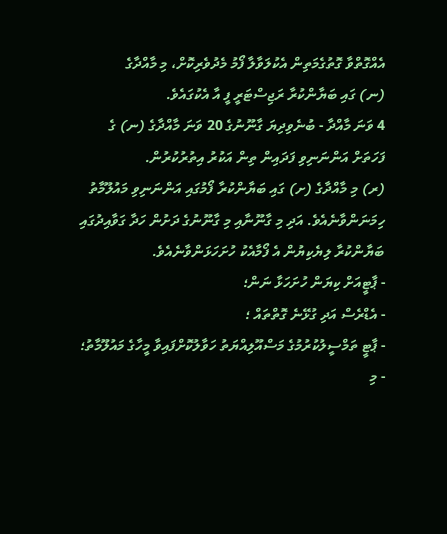އެއްގޮތްވާ ގޮތުގެމަތިން އެކުލަވާލާ ފޯމު މެދުވެރިކޮށް، މި މާއްދާގެ
(ނ) ގައި ބަޔާންކުރާ ރަޖިސްޓަރީ ފީ އާ އެކުގައެވެ.
4 ވަނަ މާއްދާ - ބުނެވިދިޔަ ގާނޫނުގެ 20 ވަނަ މާއްދާގެ (ނ) ގެ ފަހަތަށް އަންނަނިވި ފަދައިން ތިން އަކުރު އިތުރުކުރުން.
(ރ) މި މާއްދާގެ (ށ) ގައި ބަޔާންކުރާ ފޯމުގައި އަންނަނިވި މައުލޫމާތު ހިމަނަންވާނެއެވެ. އަދި މި ގާނޫނާއި މި ގާނޫނުގެ ދަށުން ހަދާ ގަވާއިދުގައި ބަޔާންކުރާ ލިޔެކިޔުން އެ ފޯމާއެކު ހުށަހަޅަންވާނެއެވެ.
- ޕާޓީއަށް ކިޔަން ހުށަހަޅާ ނަން؛
- އެޑްރެސް އަދި ގުޅޭނެ ގޮތްތައް ؛
- ޕާޓީ ތަމްސީލުކުރުމުގެ މަސްއޫލިއްޔަތު ހަވާލުކޮށްފައިވާ މީހާގެ މައުލޫމާތު؛
- މި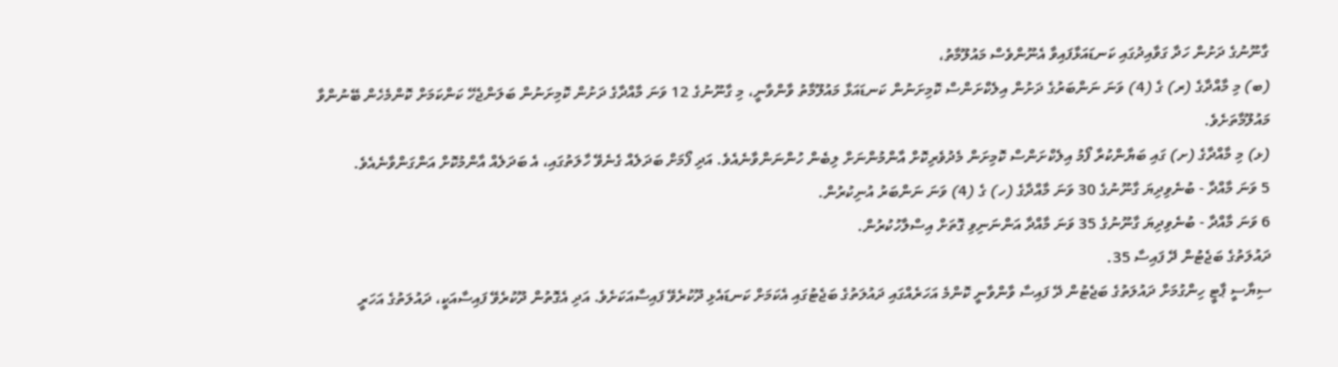ގާނޫނުގެ ދަށުން ހަދާ ގަވާއިދުގައި ކަނޑައަޅާފައިވާ އެނޫންވެސް މައުލޫމާތު،
(ބ) މި މާއްދާގެ (ރ) ގެ (4) ވަނަ ނަންބަރުގެ ދަށުން އިލެކްށަންސް ކޮމިށަނުން ކަނޑައަޅާ މައުލޫމާތު ވާންވާނީ، މި ގާނޫނުގެ 12 ވަނަ މާއްދާގެ ދަށުން ކޮމިށަނުން ބަލަންޖެހޭ ކަންކަމަށް ކޮންމެހެން ބޭނުންވާ މައުލޫމާތަށެވެ.
(ޅ) މި މާއްދާގެ (ށ) ގައި ބަޔާންކުރާ ފޯމު އިލެކްށަންސް ކޮމިށަން މެދުވެރިކޮށް އާންމުންނަށް ލިބެން ހުންނަންވާނެއެވެ. އަދި ފޯމަށް ބަދަލެއް ގެނެވޭ ހާލަތުގައި، އެ ބަދަލެއް އާންމުކޮށް އަންގަންވާނެއެވެ.
5 ވަނަ މާއްދާ - ބުނެވިދިޔަ ގާނޫނުގެ 30 ވަނަ މާއްދާގެ (ހ) ގެ (4) ވަނަ ނަންބަރު އުނިކުރުން.
6 ވަނަ މާއްދާ - ބުނެވިދިޔަ ގާނޫނުގެ 35 ވަނަ މާއްދާ އަންނަނިވި ގޮތަށް އިސްލާހުކުރުން.
ދައުލަތުގެ ބަޖެޓުން ދޭ ފައިސާ 35.
ސިޔާސީ ޕާޓީ ހިންގުމަށް ދައުލަތުގެ ބަޖެޓުން ދޭ ފައިސާ ވާންވާނީ ކޮންމެ އަހަރެއްގައި ދައުލަތުގެ ބަޖެޓުގައި އެކަމަށް ކަނޑައެޅި ދޫކުރެވޭ ފައިސާއަކަށެވެ. އަދި އެގޮތުން ދޫކުރެވޭ ފައިސާއަކީ، ދައުލަތުގެ އަހަރީ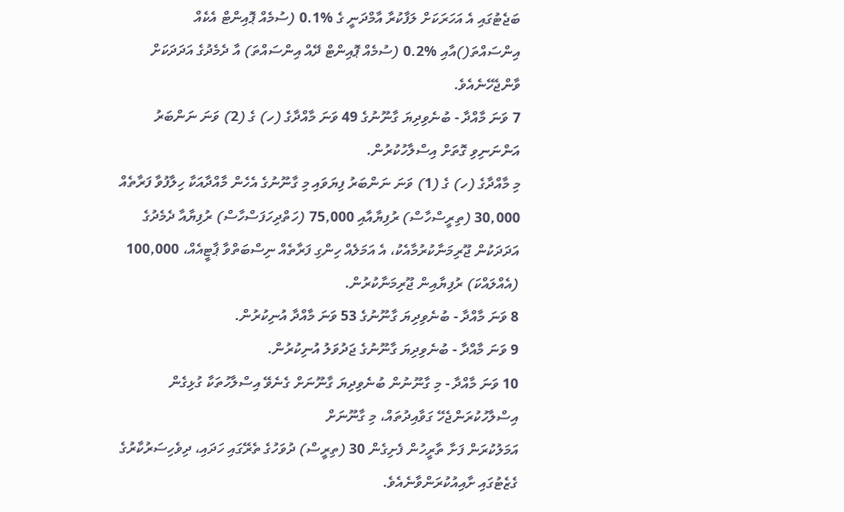ބަޖެޓުގައި އެ އަހަރަކަށް ލަފާކުރާ އާމްދަނީ ގެ %0.1 (ސުމެއް ޕޮއިންޓް އެކެއް އިންސައްތަ()އާއި %0.2 (ސުމެއް ޕޮއިންޓް ދޭއް އިންސައްތަ) އާ ދެމެދުގެ އަދަދަކަށް ވާންޖެހޭނެއެވެ.
7 ވަނަ މާއްދާ - ބުނެވިދިޔަ ގާނޫނުގެ 49 ވަނަ މާއްދާގެ (ހ) ގެ (2) ވަނަ ނަންބަރު އަންނަނިވި ގޮތަށް އިސްލާހުކުރުން.
މި މާއްދާގެ (ހ) ގެ (1) ވަނަ ނަންބަރު ފިޔަވައި މި ގާނޫނުގެ އެހެން މާއްދާއަކާ ހިލާފުވާ ފަރާތެއް 30,000 (ތިރީސްހާސް) ރުފިޔާއާއި 75,000 (ހަތްދިހަފަސްހާސް) ރުފިޔާއާ ދެމެދުގެ އަދަދަކުން ޖޫރިމަނާކުރުމާއެކު، އެ އަމަލެއް ހިންގި ފަރާތެއް ނިސްބަތްވާ ޕާޓީއެއް، 100,000 (އެއްލައްކަ) ރުފިޔާއިން ޖޫރިމަނާކުރުން.
8 ވަނަ މާއްދާ - ބުނެވިދިޔަ ގާނޫނުގެ 53 ވަނަ މާއްދާ އުނިކުރުން.
9 ވަނަ މާއްދާ - ބުނެވިދިޔަ ގާނޫނުގެ ޖަދުވަލު އުނިކުރުން.
10 ވަނަ މާއްދާ - މި ގާނޫނުން ބުނެވިދިޔަ ގާނޫނަށް ގެނެވޭ އިސްލާހުތަކާ ގުޅިގެން އިސްލާހުކުރަންޖެހޭ ގަވާއިދުތައް، މި ގާނޫނަށް
އަމަލުކުރަން ފަށާ ތާރީހުން ފެށިގެން 30 (ތިރީސް) ދުވަހުގެ ތެރޭގައި ހަދައި، ދިވެހިސަރުކާރުގެ ގެޒެޓުގައި ށާއިއުކުރަންވާނެއެވެ.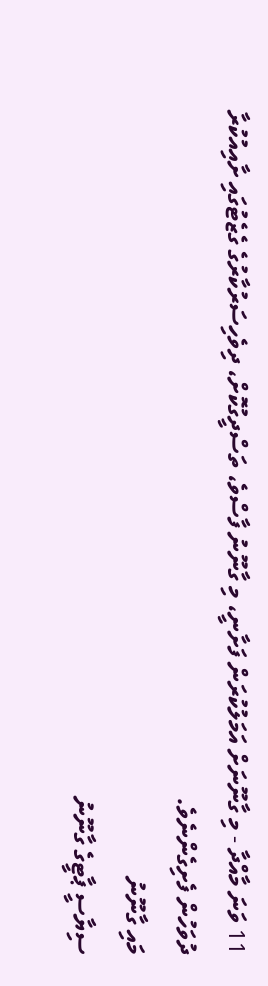11 ވަނަ މާއްދާ - މި ގާނޫނަށް އަމަލުކުރަން ފަށާނީ، މި ގާނޫނު ފާސްވެ، ތަސްދީގުކޮށް، ދިވެހިސަރުކާރުގެ ގެޒެޓުގައި ށާއިއުކުރާ
ދުވަހުން ފެށިގެންނެވެ.
މައި ގާނޫނު
ސިޔާސީ ޕާޓީގެ ގާނޫނު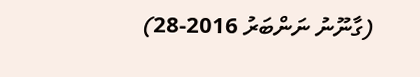(ގާނޫނު ނަންބަރު 2016-28)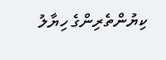ކިޔުންތެރިންގެ ހިޔާލު